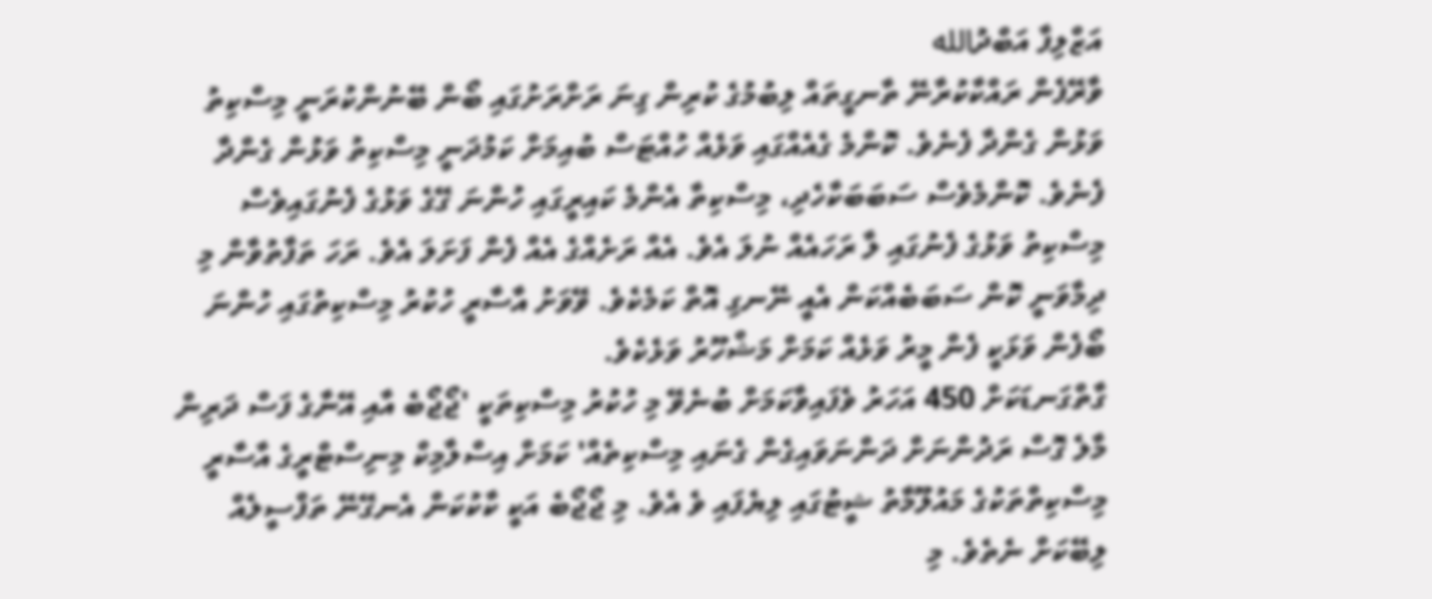އަޒްލިފާ އަބްދުالله
ވާރޭފެން ރައްކާކުރާނޭ ތާނގީތައް ލިބުމުގެ ކުރިން ގިނަ ރަށްރަށުގައި ބޯން ބޭނުންކުރަނީ މިސްކިތު ވަޅުން ގެންދާ ފެނެވެ. ކޮންމެ ގެއެއްގައި ވަޅެއް ހުއްޓަސް ބުއިމަށް ކަމުދަނީ މިސްކިތު ވަޅުން ގެންދާ ފެނެވެ. ކޮންމެވެސް ސަބަބަކާހެދި، މިސްކިތާ އެންމެ ކައިރީގައި ހުންނަ ގޭގެ ވަޅުގެ ފެނުގައިވެސް މިސްކިތު ވަޅުގެ ފެނުގައި ލާ ރަހައެއް ނުލަ އެވެ. އެއް ރަށެއްގެ އެއް ފެން ފަށަލަ އެވެ. ރަހަ ތަފާތުވާން މި ދިމާވަނީ ކޮން ސަބަބެއްކަން އެއީ ނޭނގި އޮތް ކަމެކެވެ. ވޭވަށު އާސާރީ ހުކުރު މިސްކިތުގައި ހުންނަ ބޯފެން ވަޅަކީ ފެން މީރު ވަޅެއް ކަމަށް މަޝްހޫރު ވަޅެކެވެ.
ގާތްގަނޑަކަށް 450 އަހަރު ވެފައިވާކަމަށް ބުނެވޭ މި ހުކުރު މިސްކިތަކީ 'ޖޯޖޯބެ އާއި އޭނާގެ ފަސް ދަރިން މާލެ ގޮސް ރަދުންނަށް ދަންނަވައިގެން ގެނައި މިސްކިތެއް' ކަމަށް އިސްލާމިކް މިނިސްޓްރީގެ އާސާރީ މިސްކިތްތަކުގެ މައުލޫމާތު ޝީޓުގައި ލިޔެފައި ވެ އެވެ. މި ޖޯޖޯބެ އަކީ ކާކުކަން އެނގޭނޭ ތަފްސީލެއް ލިބޭކަށް ނެތެވެ. މި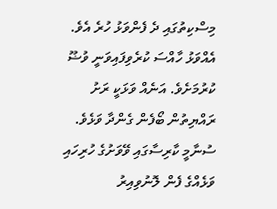މިސްކިތުގައި ދެ ފެންވަޅު ހުރެ އެވެ. އެއްވަޅު ހާއްސަ ކުރެވިފައިވަނީ ވުޟޫ ކުރުމަށެވެ. އަނެއް ވަޅަކީ ރަށު ރައްޔިތުން ބޯފެން ގެންދާ ވަޅެވެ. ސުނާމީ ކާރިސާގައި ވޭވަށުގެ ހުރިހައި ވަޅެއްގެ ފެން ލޮނުވިއިރު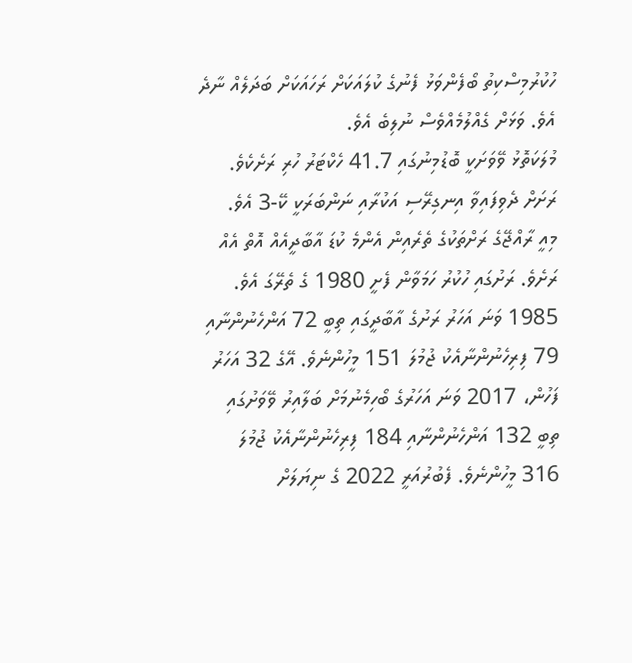ހުކުރުމިސްކިތު ބޯފެންވަޅު ފެނުގެ ކުލައަކަށް ރަހައަކަށް ބަދަލެއް ނާދެ އެވެ. ވަޅަށް ގެއްލުމެއްވެސް ނުލިބެ އެވެ.
މުލަކަތޮޅު ވޭވަށަކީ ބޮޑުމިނުގައި 41.7 ހެކްޓަރު ހުރި ރަށެކެވެ. ރަށަށް ދެވިފައިވާ އިނގިރޭސި އަކުރާއި ނަންބަރަކީ ކޭ-3 އެވެ.
މިއީ ރާއްޖޭގެ ރަށްތަކުގެ ތެރެއިން އެންމެ ކުޑަ އާބާދީއެއް އޮތް އެއް ރަށެވެ. ރަށުގައި ހުކުރު ހަމަވާން ފެށީ 1980 ގެ ތެރޭގަ އެވެ. 1985 ވަނަ އަހަރު ރަށުގެ އާބާދީގައި ތިބީ 72 އަންހެނުންނާއި 79 ފިރިހެނުންނާއެކު ޖުމުލަ 151 މީހުންނެވެ. އޭގެ 32 އަހަރު ފަހުން، 2017 ވަނަ އަހަރުގެ ބޯހިމެނުމަށް ބަލާއިރު ވޭވަށުގައި ތިބީ 132 އަންހެނުންނާއި 184 ފިރިހެނުންނާއެކު ޖުމުލަ 316 މީހުންނެވެ. ފެބުރުއަރީ 2022 ގެ ނިޔަލަށް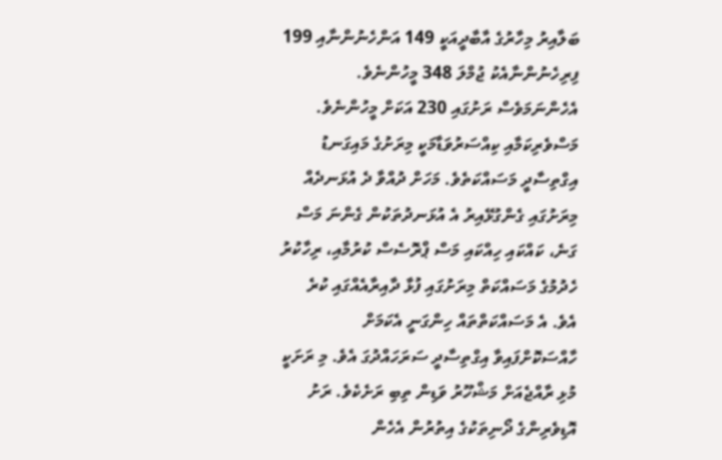ބަލާއިރު މިހާރުގެ އާބާދީއަކީ 149 އަންހެނުންނާއި 199 ފިރިހެނުންނާއެކު ޖުމްލަ 348 މީހުންނެވެ. އެހެންނަމަވެސް ރަށުގައި 230 އަކަށް މީހުންނެވެ.
މަސްވެރިކަމާއި ކިއްސަރުވަޑާމަކީ މިރަށުގެ މައިގަނޑު އިގްތިސާދީ މަސައްކަތެވެ. މަހަށް ދުއްވާ ދެ އުޅަނދެއް މިރަށުގައި ގެންގުޅޭއިރު އެ އުޅަނދުތަކުން ގެންނަ މަސް ގަނެ، ކައްކައި ހިއްކައި މަސް ޕްރޮސެސް ކުރުމާއި، ރިހާކުރު ހެދުމުގެ މަސައްކަތް މިރަށުގައި ފުޅާ ދާއިރާއެއްގައި ކުރެ އެވެ. އެ މަސައްކަތްތައް ހިންގަނީ އެކަމަށް ހާއްސަކޮށްފައިވާ އިގްތިސާދީ ސަރަހައްދުގަ އެވެ. މި ރަށަކީ މުޅި ރާއްޖެއަށް މަޝްހޫރު ވަޑިން ތިބި ރަށެކެވެ. ރަށު އޮޑިވެރިންގެ ދޯނިތަކުގެ އިތުރުން އެހެން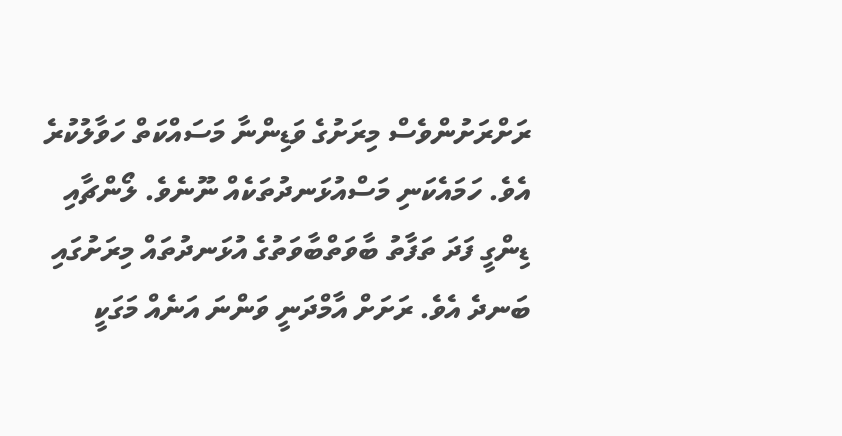ރަށްރަށުންވެސް މިރަށުގެ ވަޑިންނާ މަސައްކަތް ހަވާލުކުރެ އެވެ. ހަމައެކަނި މަސްއުޅަނދުތަކެއް ނޫނެވެ. ލޯންޗާއި ޑިންގީ ފަދަ ތަފާތު ބާވަތްބާވަތުގެ އުޅަނދުތައް މިރަށުގައި ބަނދެ އެވެ. ރަށަށް އާމްދަނީ ވަންނަ އަނެއް މަގަކީ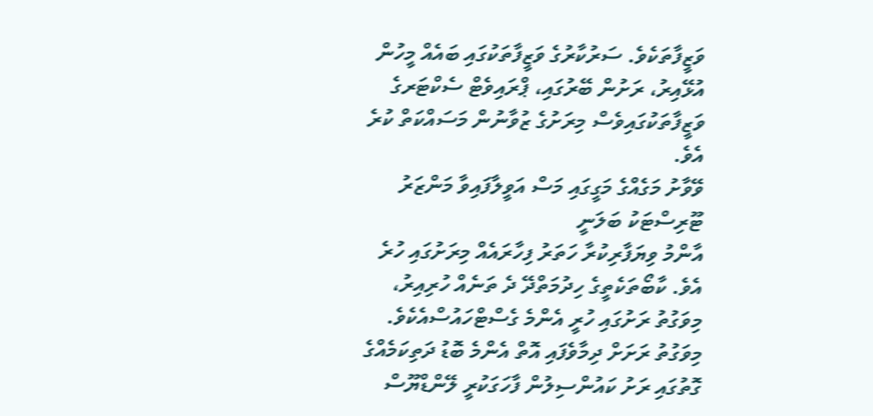ވަޒީފާތަކެވެ. ސަރުކާރުގެ ވަޒީފާތަކުގައި ބައެއް މީހުން އުޅޭއިރު، ރަށުން ބޭރުގައި، ޕްރައިވެޓް ސެކްޓަރގެ ވަޒީފާތަކުގައިވެސް މިރަށުގެ ޒުވާނުން މަސައްކަތް ކުރެ އެވެ.
ވޭވާށު މަގެއްގެ މަގީގައި މަސް އަވީލާފައިވާ މަންޒަރު ޓޫރިސްޓަކު ބަލަނީ
އާންމު ވިޔަފާރިކުރާ ހަތަރު ފިހާރައެއް މިރަށުގައި ހުރެ އެވެ. ކާބޯތަކެތީގެ ހިދުމަތްދޭ ދެ ތަނެއް ހުރިއިރު، މިވަގުތު ރަށުގައި ހުރީ އެންމެ ގެސްޓްހައުސްއެކެވެ.
މިވަގުތު ރަށަށް ދިމާވެފައި އޮތް އެންމެ ބޮޑު ދަތިކަމެއްގެ ގޮތުގައި ރަށު ކައުންސިލުން ފާހަގަކުރީ ލޭންޑްޔޫސް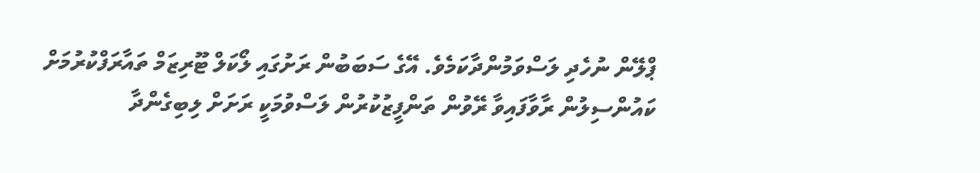ޕްލޭން ނުހެދި ލަސްވަމުންދާކަމެވެ. އޭގެ ސަބަބުން ރަށުގައި ލޯކަލް ޓޫރިޒަމް ތައާރަފްކުރުމަށް ކައުންސިލުން ރާވާފައިވާ ރޭވުން ތަންފީޒުކުރުން ލަސްވުމަކީ ރަށަށް ލިބިގެންދާ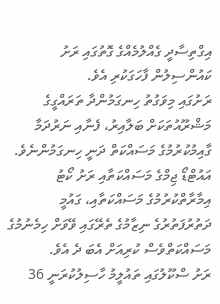އިގްތިސާދީ ގެއްލުމެއްގެ ގޮތުގައި ރަށު ކައުންސިލުން ފާހަގަކުރި އެވެ.
ރަށުގައި މިވަގުތު ހިނގަމުންދާ ތަރައްގީގެ މަޝްރޫއުތަކަށް ބަލާއިރު، ފެނާއި ނަރުދަމާ ގާއިމުކުރުމުގެ މަސައްކަތް ދަނީ ހިނގަމުންނެވެ. އައުޓްޑޯ ޖިމްގެ މަސައްކަތާއި ރަށު ކޯޓު އިމާރާތްކުރުމުގެ މަސައްކަތާއި، ގައުމީ ދަތުރުފަތުރުގެ ނިޒާމުގެ ތެރޭގައި ވޭވަށް ހިމެނުމުގެ މަސައްކަތްވެސް ކުރިއަށް އެބަ ދެ އެވެ.
ރަށު ސްކޫލުގައި ތައުލީމު ހާސިލުކުރަނީ 36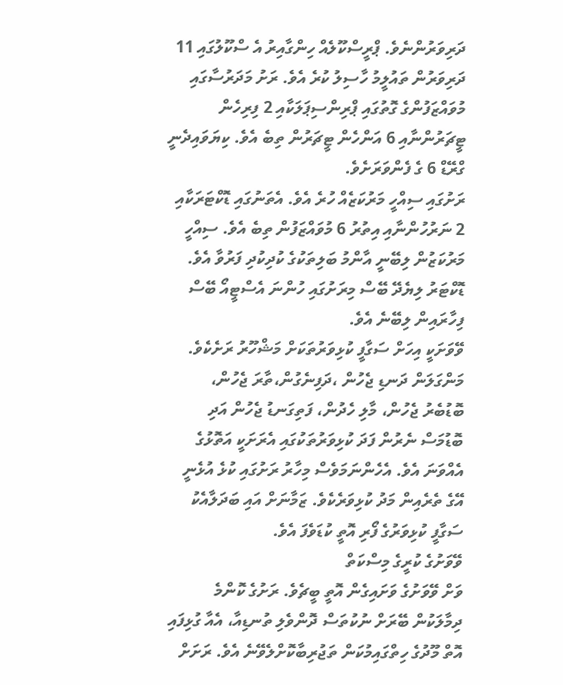ދަރިވަރުންނެވެ. ޕްރީސްކޫލެއް ހިންގާއިރު އެ ސްކޫލުގައި 11 ދަރިވަރުން ތައުލީމު ހާސިލު ކުރެ އެވެ. ރަށު މަދަރުސާގައި މުވައްޒަފުންގެ ގޮތުގައި ޕްރިންސިޕަލަކާއި 2 ފިރިހެން ޓީޗަރުންނާއި 6 އަންހެން ޓީޗަރުން ތިބެ އެވެ. ކިޔަވައިދެނީ ގްރޭޑް 6 ގެ ފެންވަރަށެވެ.
ރަށުގައި ސިއްހީ މަރުކަޒެއް ހުރެ އެވެ. އެތަނުގައި ޑޮކްޓަރަކާއި 2 ނަރުހުންނާއި އިތުރު 6 މުވައްޒަފުން ތިބެ އެވެ. ސިއްހީ މަރުކަޒުން ލިބޭނީ އާންމު ބަލިތަކުގެ ކުދިކުދި ފަރުވާ އެވެ. ޑޮކްޓަރު ލިޔެދޭ ބޭސް މިރަށުގައި ހުންނަ އެސްޓީއޯ ބޭސް ފިހާރައިން ލިބޭނެ އެވެ.
ވޭވަށަކީ އިހަށް ސަގާފީ ކުޅިވަރުތަކަށް މަޝްހޫރު ރަށެކެވެ. މަންގަލަން ދަނޑި ޖެހުން ،ދަފިނެގުން،ތާރަ ޖެހުން، ބޮޑުބެރު ޖެހުން، މާލި ހެދުން، ފަތިގަނޑު ޖެހުން އަދި ބޮޑުމަސް ނެރުން ފަދަ ކުޅިވަރުތަކުގައި އެރަށަކީ އަތޮޅުގެ އެއްވަނަ އެވެ. އެހެންނަމަވެސް މިހާރު ރަށުގައި ކުޅެ އުޅެނީ އޭގެ ތެރެއިން މަދު ކުޅިވަރެކެވެ. ޒަމާނަށް އައި ބަދަލާއެކު ސަގާފީ ކުޅިވަރުގެ ފޯރި އޮތީ ކުޑަވެފަ އެވެ.
ވޭވަށުގެ ކުރީގެ މިސްކަތް
ވަށް ވޭވަށުގެ ވަށައިގެން އޮތީ ބީޗެވެ. ރަށުގެ ކޮންމެ ދިމާލަކުން ބޭރަށް ނުކުތަސް ދޮންވެލި ތުނޑިއާ، އެއާ ގުޅިފައި އޮތް މޫދުގެ ހިތްގައިމުކަން ތަޖުރިބާކޮށްލެވޭނެ އެވެ. ރަށަށް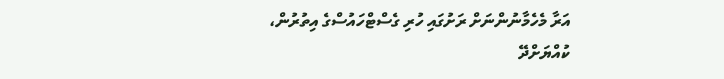އަރާ މެހެމާނުންނަށް ރަށުގައި ހުރި ގެސްޓްހައުސްގެ އިތުރުން، ކުއްޔަށްދޭ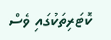ކޮޓަރިތަކުގައި ވެސް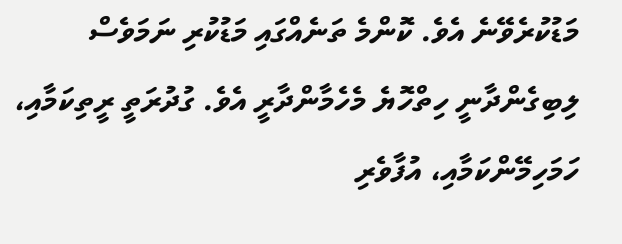މަޑުކުރެވޭނެ އެވެ. ކޮންމެ ތަނެއްގައި މަޑުކުރި ނަމަވެސް ލިބިގެންދާނީ ހިތްހޮޔެ މެހެމާންދާރީ އެވެ. ގުދުރަތީ ރީތިކަމާއި، ހަމަހިމޭންކަމާއި، އުފާވެރި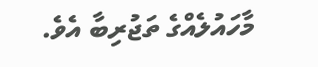މާހައުލެއްގެ ތަޖުރިބާ އެވެ.